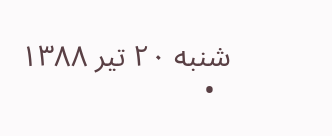شنبه ۲۰ تير ۱۳۸۸
  •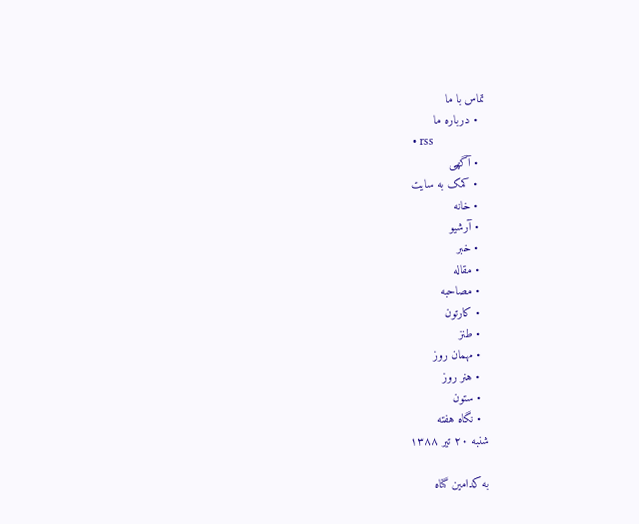تماس با ما
  • درباره ما
  • rss
  • آگهی
  • کمک به سایت
  • خانه
  • آرشیو
  • خبر
  • مقاله
  • مصاحبه
  • کارتون
  • طنز
  • مهمان روز
  • هنر روز
  • ستون
  • نگاه هفته
شنبه ۲۰ تير ۱۳۸۸

به كدامین گناه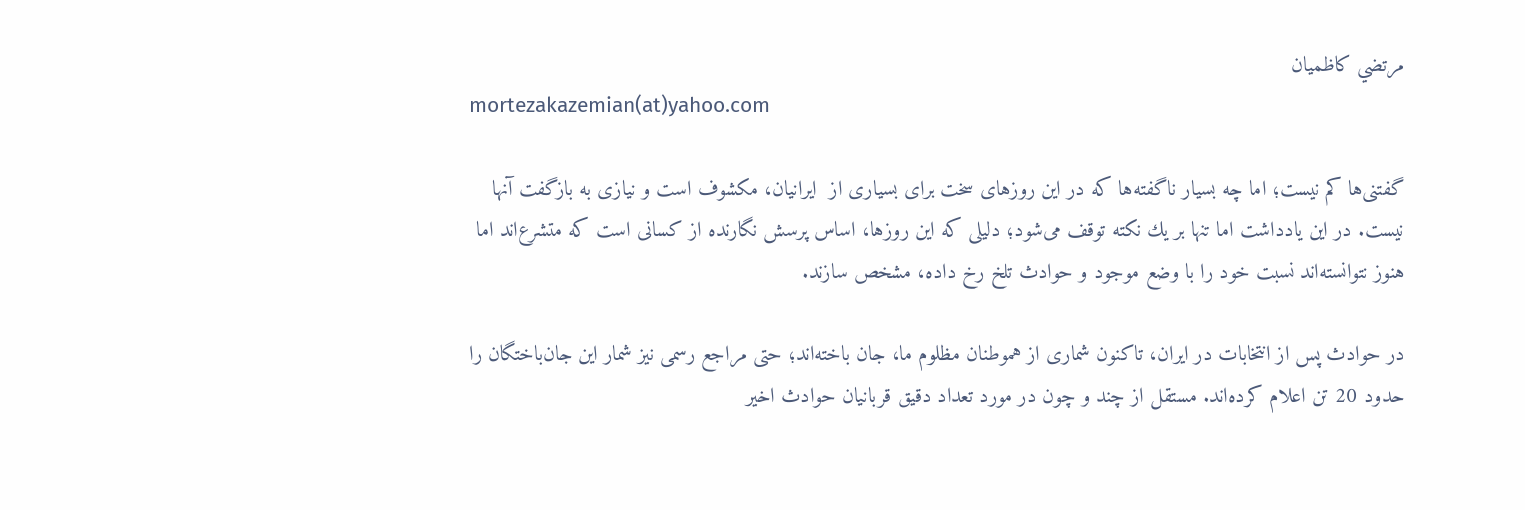مرتضي كاظميان
mortezakazemian(at)yahoo.com

گفتنی‌ها كم نیست؛ اما چه بسیار ناگفته‌ها كه در این روزهای سخت برای بسیاری از  ایرانیان، مكشوف است و نیازی به بازگفت آنها نیست. در این یادداشت اما تنها بر یك نكته توقف می‌شود؛ دلیلی كه این روزها، اساس پرسش نگارنده از كسانی است كه متشرع‌اند اما هنوز نتوانسته‌اند نسبت خود را با وضع موجود و حوادث تلخ رخ داده، مشخص سازند.

در حوادث پس از انتخابات در ایران، تاكنون شماری از هموطنان مظلوم ما، جان باخته‌اند؛ حتی مراجع رسمی نیز شمار این جان‌باختگان را  حدود 20 تن اعلام كرده‌اند. مستقل از چند و چون در مورد تعداد دقیق قربانیان حوادث اخیر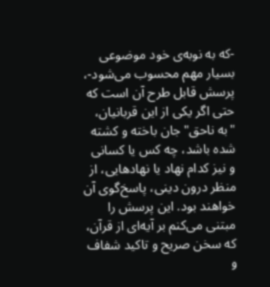-كه به نوبه‌ی خود موضوعی بسیار مهم محسوب می‌شود-، پرسش قابل طرح آن است كه حتی اگر یكی از این قربانیان، "به ناحق" جان باخته و كشته شده باشد، چه كس یا كسانی و نیز كدام نهاد یا نهادهایی، از منظر درون دینی، پاسخ‌گوی آن خواهند بود. این پرسش را مبتنی می‌كنم بر آیه‌ای از قرآن، كه سخن صریح و تاكید شفاف و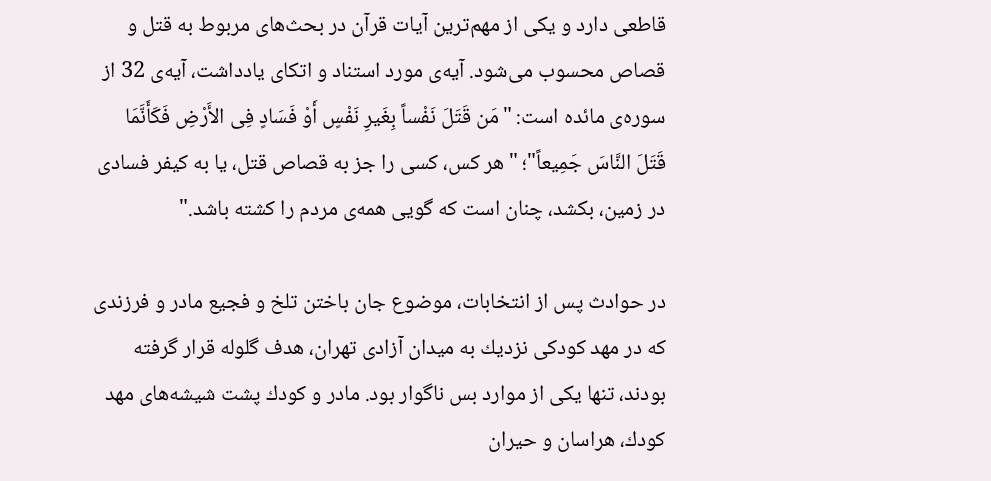قاطعی دارد و یكی از مهم‌ترین آیات قرآن در بحث‌های مربوط به قتل و قصاص محسوب می‌شود. آیه‌ی مورد استناد و اتكای یادداشت، آیه‌ی 32 از سوره‌ی مائده است: "مَن قَتَلَ نَفْساً بِغَیرِ نَفْسٍ أَوْ فَسَادٍ فِی الأَرْضِ فَكَأَنَّمَا قَتَلَ النَّاسَ جَمِیعاً"؛ "هر کس، کسی را جز به قصاص قتل، یا به كیفر فسادی در زمین، بکشد، چنان است كه گویی همه‌ی مردم را کشته باشد."

در حوادث پس از انتخابات، موضوع جان باختن تلخ و فجیع مادر و فرزندی كه در مهد كودكی نزدیك به میدان آزادی تهران، هدف گلوله‌ قرار گرفته بودند، تنها یكی از موارد بس ناگوار بود. مادر و كودك پشت شیشه‌های مهد كودك، هراسان و حیران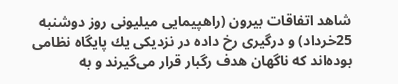شاهد اتفاقات بیرون (راهپیمایی میلیونی روز دوشنبه 25خرداد) و درگیری رخ داده در نزدیكی یك پایگاه نظامی بوده‌اند كه ناگهان هدف رگبار قرار می‌گیرند و به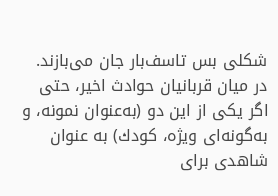شكلی بس تاسف‌بار جان می‌بازند. در میان قربانیان حوادث اخیر، حتی اگر یكی از این دو (به‌عنوان نمونه، و به‌گونه‌ای ویژه، كودك) به عنوان شاهدی برای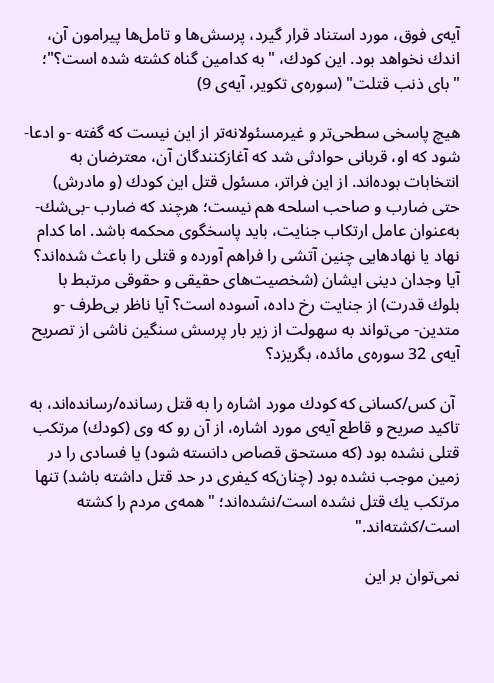آیه‌ی فوق، مورد استناد قرار گیرد، پرسش‌ها و تامل‌ها پیرامون آن، اندك نخواهد بود. این كودك، "به كدامین گناه كشته شده است؟"؛ "بای ذنب قتلت" (سوره‌ی تكویر، آیه‌ی 9)

هیچ پاسخی سطحی‌تر و غیرمسئولانه‌تر از این نیست كه گفته -و ادعا- شود كه او، قربانی حوادثی شد كه آغازكنندگان آن، معترضان به انتخابات بوده‌اند. از این فراتر، مسئول قتل این كودك (و مادرش) حتی ضارب و صاحب اسلحه هم نیست؛ هرچند كه ضارب -بی‌شك- به‌عنوان عامل ارتكاب جنایت، باید پاسخگوی محكمه‌ باشد. اما كدام نهاد یا نهادهایی چنین آتشی را فراهم آورده و قتلی را باعث شده‌اند؟ آیا وجدان دینی ایشان (شخصیت‌های حقیقی و حقوقی مرتبط با بلوك قدرت) از جنایت رخ داده، آسوده است؟ آیا ناظر بی‌طرف -و متدین- می‌تواند به سهولت از زیر بار پرسش سنگین ناشی از تصریح آیه‌ی 32 سوره‌ی مائده، بگریزد؟

 آن كس/كسانی كه كودك مورد اشاره را به قتل رسانده‌/رسانده‌اند، به تاكید صریح و قاطع آیه‌ی مورد اشاره، از آن رو كه وی (كودك) مرتكب قتلی نشده بود (كه مستحق قصاص دانسته شود) یا فسادی را در زمین موجب نشده بود (چنان‌كه كیفری در حد قتل داشته باشد) تنها مرتكب یك قتل نشده است/نشده‌‌اند؛ "همه‌ی مردم را كشته است/كشته‌اند."

نمی‌توان بر این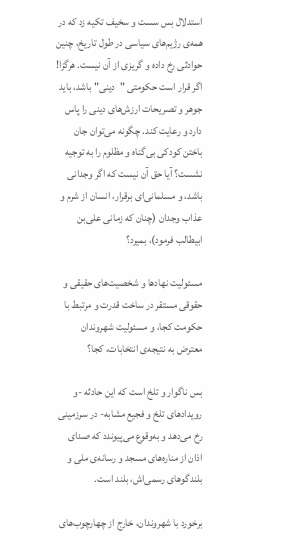استدلال بس سست و سخیف تكیه زد كه در همه‌ی رژیم‌های سیاسی در طول تاریخ، چنین حوادثی رخ داده و گریزی از آن نیست. هرگزا! اگر قرار است حكومتی "دینی" باشد، باید جوهر و تصریحات ارزش‌های دینی را پاس دارد و رعایت كند. چگونه می‌توان جان باختن كودكی بی‌گناه و مظلوم را به توجیه نشست؟ آیا حق آن نیست كه اگر وجدانی باشد، و مسلمانی‌ای برقرار، انسان از شرم و عذاب وجدان (چنان كه زمانی علی‌بن ابیطالب فرمود)، بمیرد؟

مسئولیت‌ نهادها و شخصیت‌های حقیقی و حقوقی مستقر در ساخت قدرت و مرتبط با حكومت كجا، و مسئولیت شهروندان معترض به نتیجه‌ی انتخابات، كجا؟

بس ناگوار و تلخ است كه این حادثه -و رویدادهای تلخ و فجیع مشابه- در سرزمینی رخ می‌دهد و به‌وقوع می‌پیوندد كه صدای اذان از مناره‌های مسجد و رسانه‌ی ملی و بلندگوهای رسمی‌اش، بلند است.

برخورد با شهروندان، خارج از چهارچوب‌های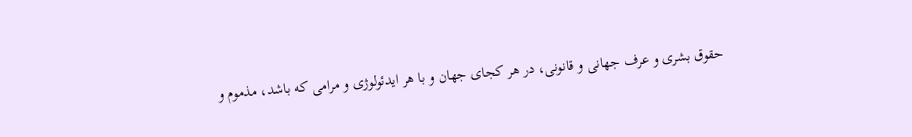حقوق بشری و عرف جهانی و قانونی، در هر كجای جهان و با هر ایدئولوژی و مرامی كه باشد، مذموم و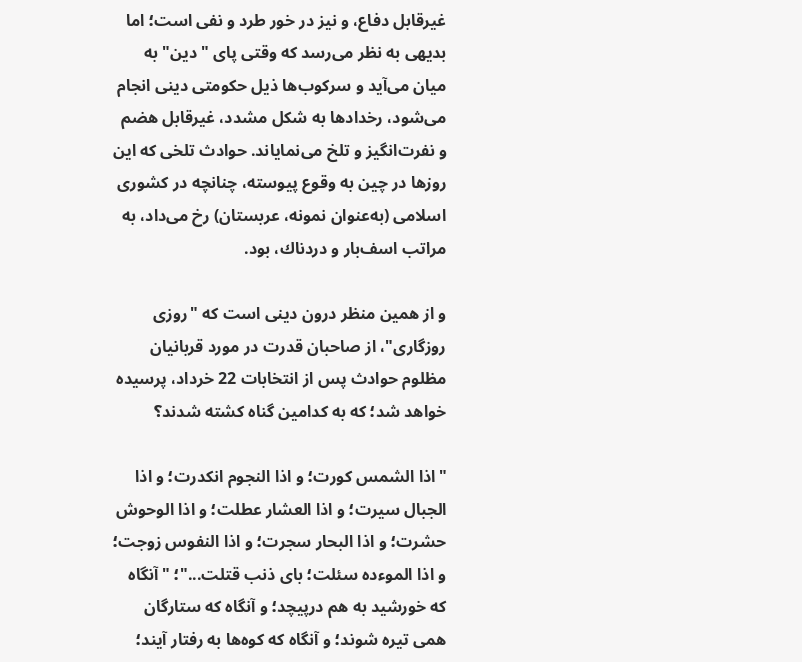غیرقابل دفاع، و نیز در خور طرد و نفی است؛ اما بدیهی به نظر می‌رسد كه وقتی پای "دین" به میان می‌آید و سركوب‌ها ذیل حكومتی دینی انجام می‌شود، رخدادها به شكل مشدد، غیرقابل هضم و نفرت‌انگیز و تلخ می‌نمایاند. حوادث تلخی كه این روزها در چین به وقوع پیوسته، چنانچه در كشوری اسلامی (به‌عنوان نمونه، عربستان) رخ می‌داد، به مراتب اسف‌بار و دردناك، بود.

و از همین منظر درون دینی است كه "روزی روزگاری"، از صاحبان قدرت در مورد قربانیان مظلوم حوادث پس از انتخابات 22 خرداد، پرسیده خواهد شد؛ كه به كدامین گناه كشته شدند؟

"اذا الشمس كورت؛ و اذا النجوم انكدرت؛ و اذا الجبال سیرت؛ و اذا العشار عطلت؛ و اذا الوحوش حشرت؛ و اذا البحار سجرت؛ و اذا النفوس زوجت؛ و اذا الموءده سئلت؛ بای ذنب قتلت..."؛ "آنگاه كه خورشید به ‌هم درپیچد؛ و آنگاه كه ستارگان همی تیره شوند؛ و آنگاه كه كوه‌ها به رفتار آیند؛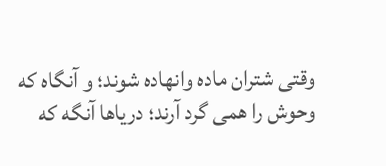وقتی شتران ماده وانهاده شوند؛ و آنگاه كه وحوش را همی گرد آرند؛ دریاها آنگه كه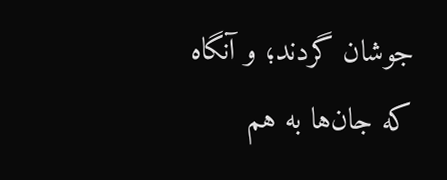جوشان گردند؛ و آنگاه كه جان‌ها به هم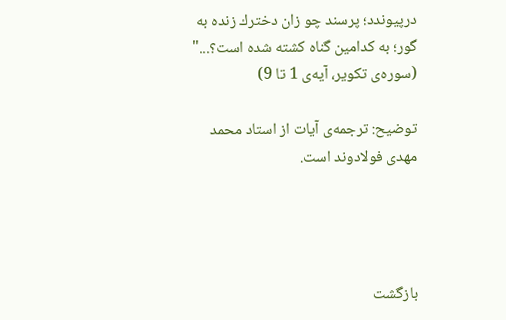درپیوندد؛ پرسند چو زان دخترك زنده به گور؛ به كدامین گناه كشته شده است؟..." (سوره‌ی تكویر، آیه‌ی 1 تا 9)

توضیح: ترجمه‌ی آیات از استاد محمد مهدی فولادوند است.




بازگشت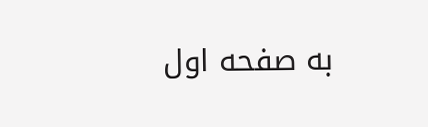به صفحه اول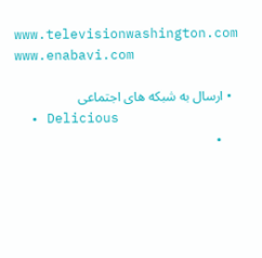www.televisionwashington.com
www.enabavi.com

  • ارسال به شبکه های اجتماعی
  • Delicious
  •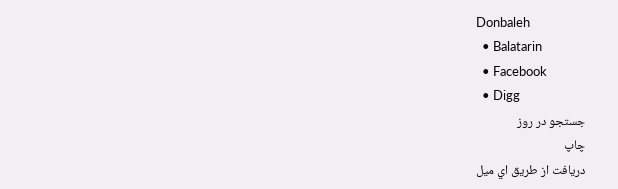Donbaleh
  • Balatarin
  • Facebook
  • Digg
جستجو در روز
چاپ
دريافت از طريق اي ميل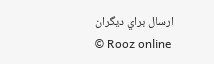ارسال براي ديگران
© Rooz online